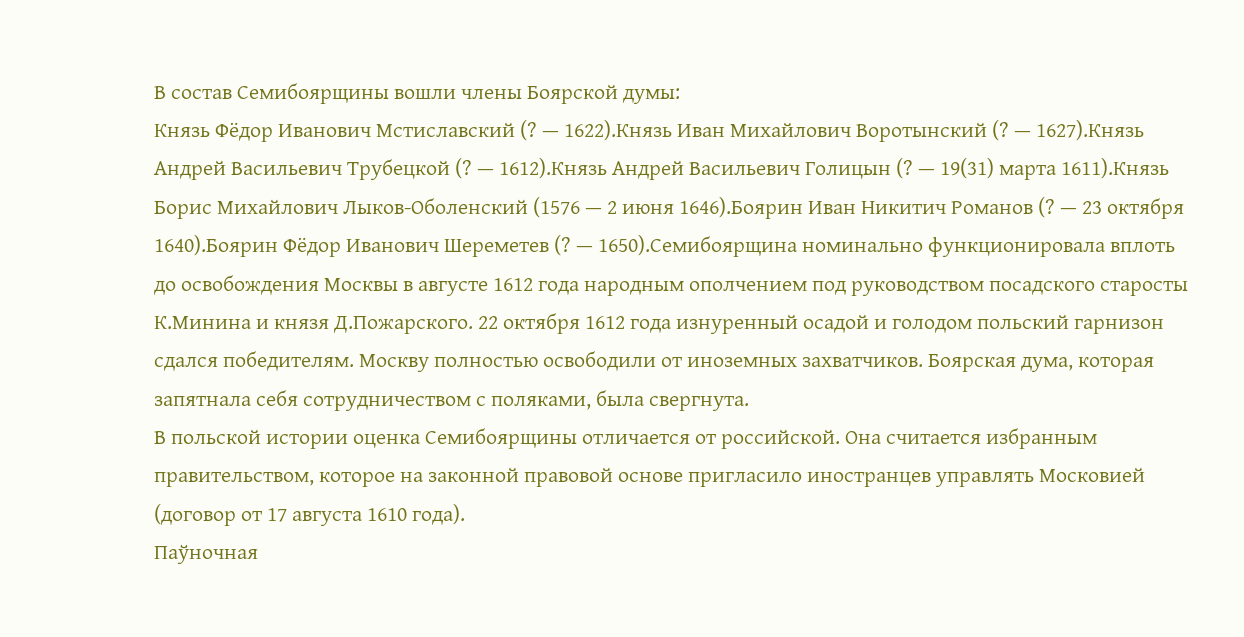В состав Семибоярщины вошли члены Боярской думы:
Князь Фёдор Иванович Мстиславский (? — 1622).Князь Иван Михайлович Воротынский (? — 1627).Князь Андрей Васильевич Трубецкой (? — 1612).Князь Андрей Васильевич Голицын (? — 19(31) марта 1611).Князь Борис Михайлович Лыков-Оболенский (1576 — 2 июня 1646).Боярин Иван Никитич Романов (? — 23 октября 1640).Боярин Фёдор Иванович Шереметев (? — 1650).Семибоярщина номинально функционировала вплоть до освобождения Москвы в августе 1612 года народным ополчением под руководством посадского старосты К.Минина и князя Д.Пожарского. 22 октября 1612 года изнуренный осадой и голодом польский гарнизон сдался победителям. Москву полностью освободили от иноземных захватчиков. Боярская дума, которая запятнала себя сотрудничеством с поляками, была свергнута.
В польской истории оценка Семибоярщины отличается от российской. Она считается избранным правительством, которое на законной правовой основе пригласило иностранцев управлять Московией (договор от 17 августа 1610 года).
Паўночная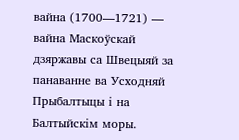вайна (1700—1721) — вайна Маскоўскай дзяржавы са Швецыяй за панаванне ва Усходняй Прыбалтыцы і на Балтыйскім моры.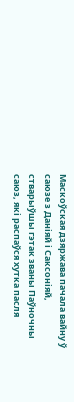Маскоўская дзяржава пачала вайну ў саюзе з Даніяй і Саксоніяй, стварыўшы гэтак званы Паўночны саюз, які распаўся хутка пасля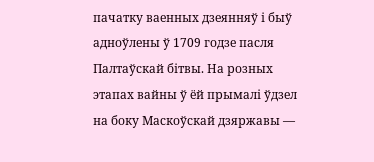пачатку ваенных дзеянняў і быў адноўлены ў 1709 годзе пасля Палтаўскай бітвы. На розных этапах вайны ў ёй прымалі ўдзел на боку Маскоўскай дзяржавы —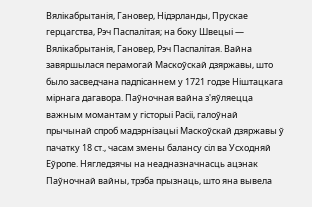Вялікабрытанія, Гановер, Нідэрланды, Прускае герцагства, Рэч Паспалітая; на боку Швецыі — Вялікабрытанія, Гановер, Рэч Паспалітая. Вайна завяршылася перамогай Маскоўскай дзяржавы, што было засведчана падпісаннем у 1721 годзе Ніштацкага мірнага дагавора. Паўночная вайна з'яўляецца важным момантам у гісторыі Расіі, галоўнай прычынай спроб мадэрнізацыі Маскоўскай дзяржавы ў пачатку 18 ст., часам змены балансу сіл ва Усходняй Еўропе. Нягледзячы на неадназначнасць ацэнак Паўночнай вайны, трэба прызнаць, што яна вывела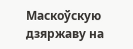Маскоўскую дзяржаву на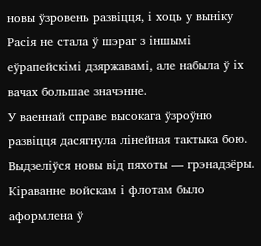новы ўзровень развіцця, і хоць у выніку Расія не стала ў шэраг з іншымі еўрапейскімі дзяржавамі, але набыла ў іх вачах большае значэнне.
У ваеннай справе высокага ўзроўню развіцця дасягнула лінейная тактыка бою. Выдзеліўся новы від пяхоты — грэнадзёры. Кіраванне войскам і флотам было аформлена ў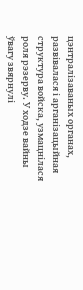цэнтралізаваных органах, развівалася і арганізацыйная структура войска, узмацнілася роля рэзерву. У ходзе вайны ўвагу звярнулі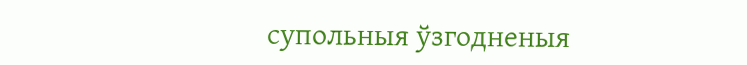супольныя ўзгодненыя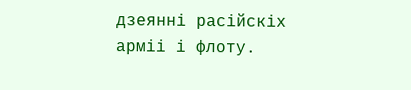дзеянні расійскіх арміі і флоту.